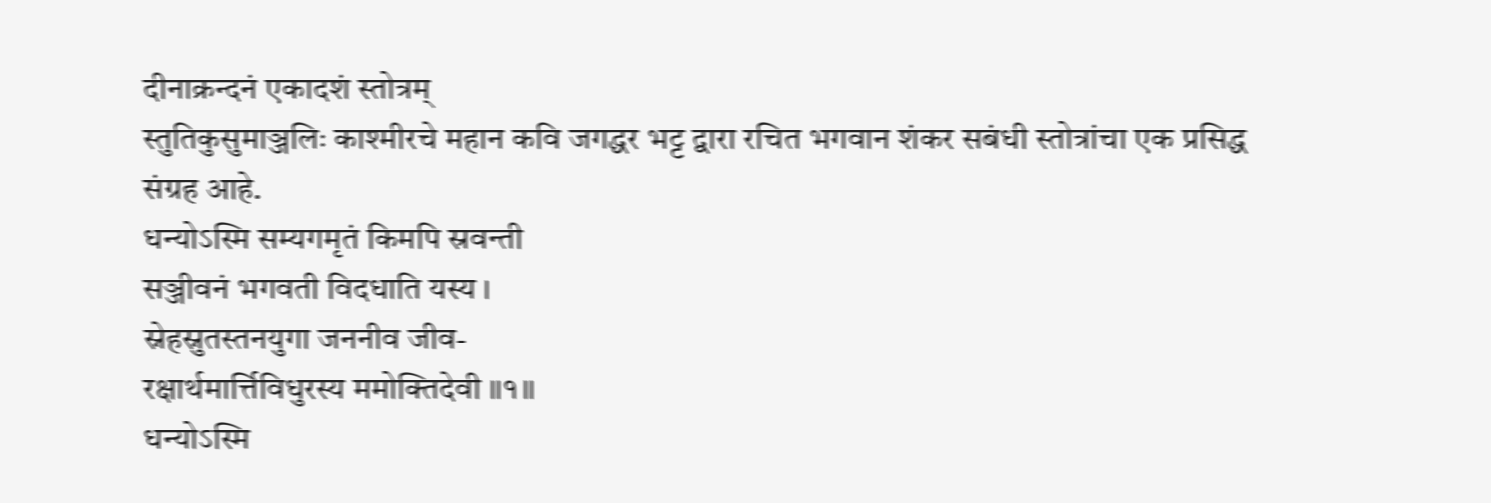दीनाक्रन्दनं एकादशं स्तोत्रम्
स्तुतिकुसुमाञ्जलिः काश्मीरचे महान कवि जगद्धर भट्ट द्वारा रचित भगवान शंकर सबंधी स्तोत्रांचा एक प्रसिद्ध संग्रह आहे.
धन्योऽस्मि सम्यगमृतं किमपि स्रवन्ती
सञ्जीवनं भगवती विदधाति यस्य ।
स्नेहस्नुतस्तनयुगा जननीव जीव-
रक्षार्थमार्त्तिविधुरस्य ममोक्तिदेवी ॥१॥
धन्योऽस्मि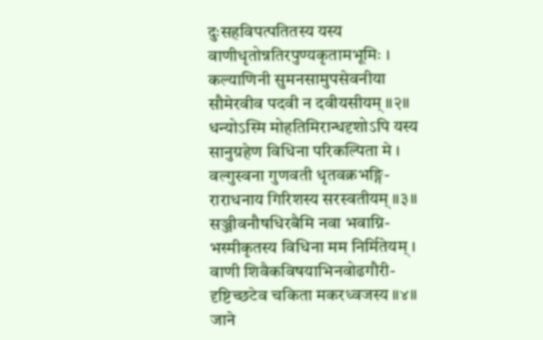दुःसहविपत्पतितस्य यस्य
वाणीधृतोन्नतिरपुण्यकृतामभूमिः ।
कल्याणिनी सुमनसामुपसेवनीया
सौमेरवीव पदवी न दवीयसीयम् ॥२॥
धन्योऽस्मि मोहतिमिरान्धदृशोऽपि यस्य
सानुग्रहेण विधिना परिकल्पिता मे ।
वल्गुस्वना गुणवती धृतवक्रभङ्गि-
राराधनाय गिरिशस्य सरस्वतीयम् ॥३॥
सञ्जीवनौषधिरबैमि नवा भवाग्नि-
भस्मीकृतस्य विधिना मम निर्मितेयम् ।
वाणी शिवैकविषयाभिनवोढगौरी-
दृष्टिच्छटेव चकिता मकरध्वजस्य ॥४॥
जाने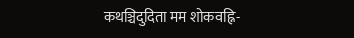कथञ्चिदुदिता मम शोकवह्नि-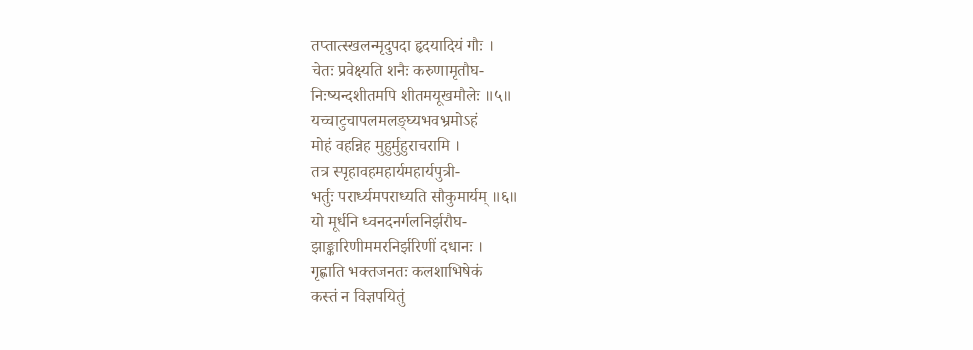तप्तात्स्खलन्मृदुपदा हृदयादियं गौः ।
चेतः प्रवेक्ष्यति शनैः करुणामृतौघ-
निःष्यन्दशीतमपि शीतमयूखमौलेः ॥५॥
यच्चाटुचापलमलङ्घ्यभवभ्रमोऽहं
मोहं वहन्निह मुहुर्मुहुराचरामि ।
तत्र स्पृहावहमहार्यमहार्यपुत्री-
भर्तुः परार्ध्यमपराध्यति सौकुमार्यम् ॥६॥
यो मूर्धनि ध्वनदनर्गलनिर्झरौघ-
झाङ्कारिणीममरनिर्झरिणीं दधानः ।
गृह्णाति भक्तजनतः कलशाभिषेकं
कस्तं न विज्ञपयितुं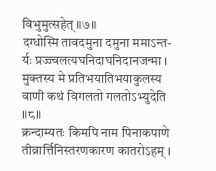विभुमुत्सहेत् ॥७॥
दग्धोस्मि तावदमुना दमुना ममाऽन्त-
र्यः प्रज्ज्वलत्यघनिदाघनिदानजन्मा ।
मुक्तस्य मे प्रतिभयातिभयाकुलस्य
वाणी कथं विगलतो गलतोऽभ्युदेति ॥८॥
क्रन्दाम्यतः किमपि नाम पिनाकपाणे
तीव्रार्त्तिनिस्तरणकारण कातरोऽहम् ।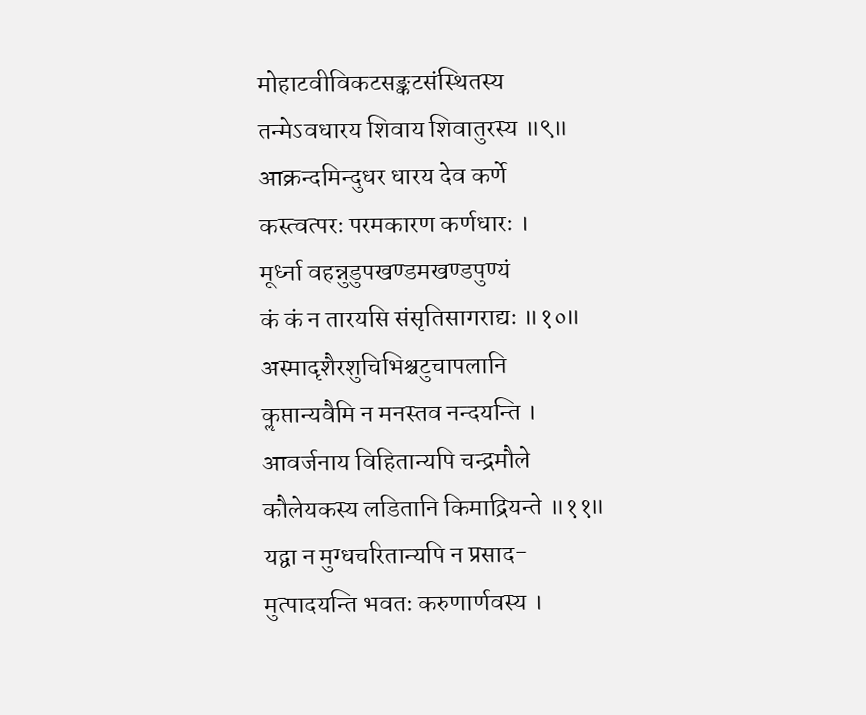मोहाटवीविकटसङ्कटसंस्थितस्य
तन्मेऽवधारय शिवाय शिवातुरस्य ॥९॥
आक्रन्दमिन्दुधर धारय देव कर्णे
कस्त्वत्परः परमकारण कर्णधारः ।
मूर्ध्ना वहन्नुडुपखण्डमखण्डपुण्यं
कं कं न तारयसि संसृतिसागराद्यः ॥१०॥
अस्मादृशैरशुचिभिश्चटुचापलानि
कॢप्तान्यवैमि न मनस्तव नन्दयन्ति ।
आवर्जनाय विहितान्यपि चन्द्रमौले
कौलेयकस्य लडितानि किमाद्रियन्ते ॥११॥
यद्वा न मुग्धचरितान्यपि न प्रसाद-
मुत्पादयन्ति भवतः करुणार्णवस्य ।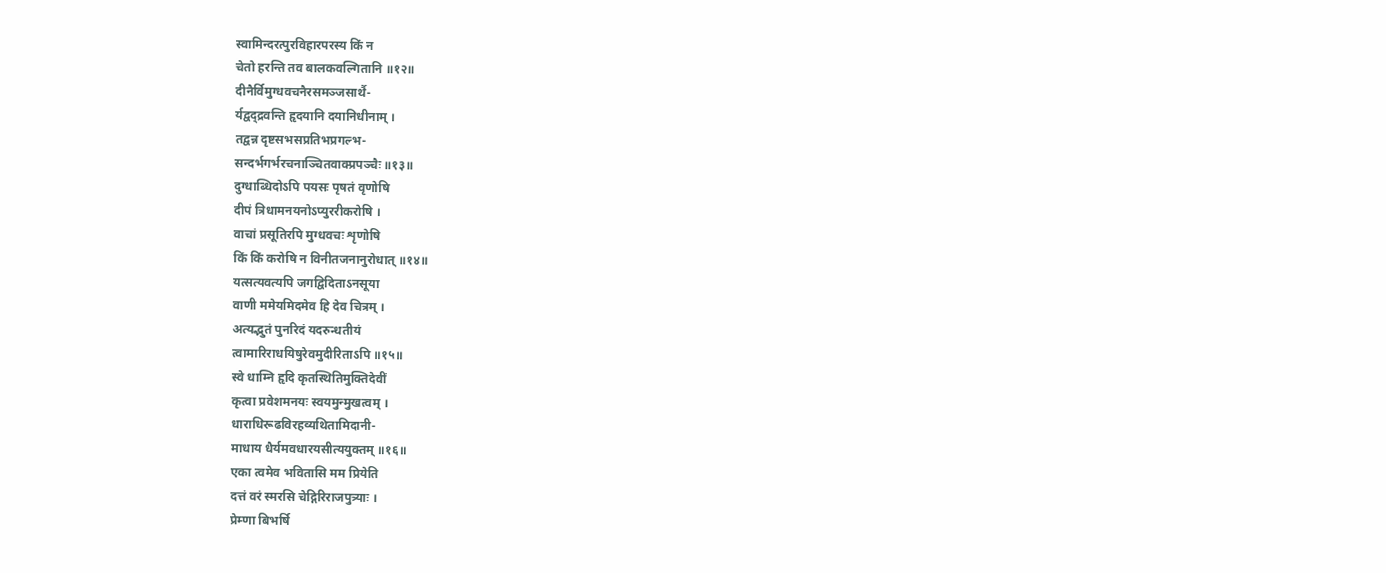स्वामिन्दरत्पुरविहारपरस्य किं न
चेतो हरन्ति तव बालकवल्गितानि ॥१२॥
दीनैर्विमुग्धवचनैरसमञ्जसार्थै-
र्यद्वद्द्रवन्ति हृदयानि दयानिधीनाम् ।
तद्वन्न दृष्टसभसप्रतिभप्रगल्भ-
सन्दर्भगर्भरचनाञ्चितवाक्प्रपञ्चैः ॥१३॥
दुग्धाब्धिदोऽपि पयसः पृषतं वृणोषि
दीपं त्रिधामनयनोऽप्युररीकरोषि ।
वाचां प्रसूतिरपि मुग्धवचः शृणोषि
किं किं करोषि न विनीतजनानुरोधात् ॥१४॥
यत्सत्यवत्यपि जगद्विदिताऽनसूया
वाणी ममेयमिदमेव हि देव चित्रम् ।
अत्यद्भुतं पुनरिदं यदरुन्धतीयं
त्वामारिराधयिषुरेवमुदीरिताऽपि ॥१५॥
स्वे धाम्नि हृदि कृतस्थितिमुक्तिदेवीं
कृत्वा प्रवेशमनयः स्वयमुन्मुखत्वम् ।
धाराधिरूढविरहव्यथितामिदानी-
माधाय धैर्यमवधारयसीत्ययुक्तम् ॥१६॥
एका त्वमेव भवितासि मम प्रियेति
दत्तं वरं स्मरसि चेद्गिरिराजपुत्र्याः ।
प्रेम्णा बिभर्षि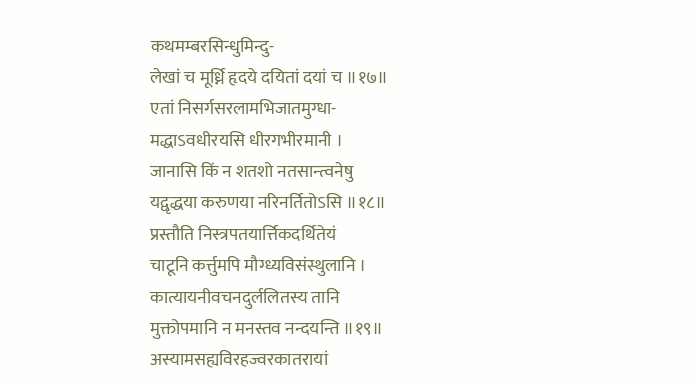कथमम्बरसिन्धुमिन्दु-
लेखां च मूर्ध्नि हृदये दयितां दयां च ॥१७॥
एतां निसर्गसरलामभिजातमुग्धा-
मद्धाऽवधीरयसि धीरगभीरमानी ।
जानासि किं न शतशो नतसान्त्वनेषु
यद्वृद्धया करुणया नरिनर्तितोऽसि ॥१८॥
प्रस्तौति निस्त्रपतयार्त्तिकदर्थितेयं
चाटूनि कर्त्तुमपि मौग्ध्यविसंस्थुलानि ।
कात्यायनीवचनदुर्ललितस्य तानि
मुक्तोपमानि न मनस्तव नन्दयन्ति ॥१९॥
अस्यामसह्यविरहज्वरकातरायां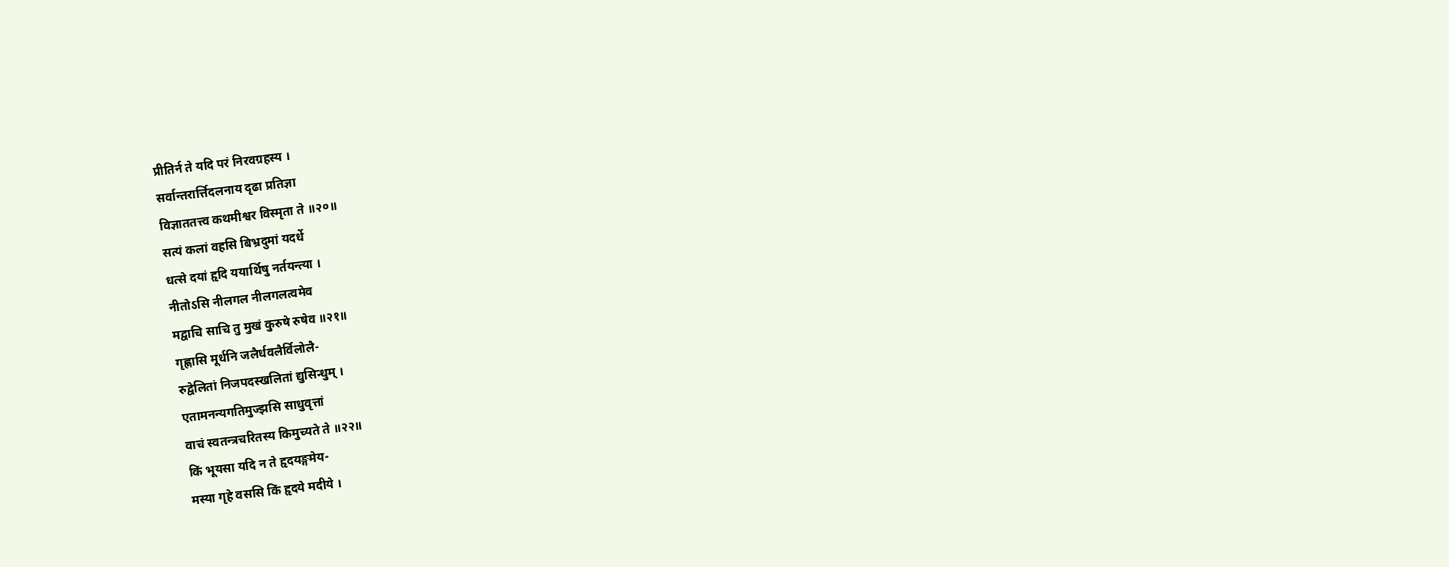प्रीतिर्न ते यदि परं निरवग्रहस्य ।
सर्वान्तरार्त्तिदलनाय दृढा प्रतिज्ञा
विज्ञाततत्त्व कथमीश्वर विस्मृता ते ॥२०॥
सत्यं कलां वहसि बिभ्रदुमां यदर्धे
धत्से दयां हृदि ययार्थिषु नर्तयन्त्या ।
नीतोऽसि नीलगल नीलगलत्वमेव
मद्वाचि साचि तु मुखं कुरुषे रुषेव ॥२१॥
गृह्णासि मूर्धनि जलैर्धवलैर्विलोलै-
रुद्वेलितां निजपदस्खलितां द्युसिन्धुम् ।
एतामनन्यगतिमुज्झसि साधुवृत्तां
वाचं स्वतन्त्रचरितस्य किमुच्यते ते ॥२२॥
किं भूयसा यदि न ते हृदयङ्गमेय-
मस्या गृहे वससि किं हृदये मदीये ।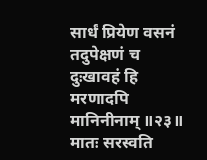सार्धं प्रियेण वसनं तदुपेक्षणं च
दुःखावहं हि मरणादपि मानिनीनाम् ॥२३॥
मातः सरस्वति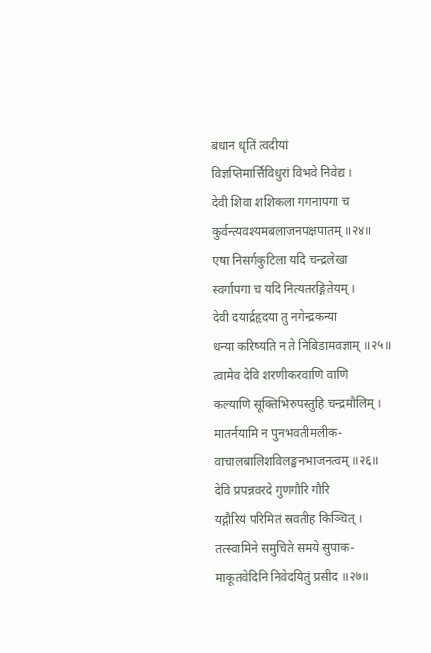बधान धृतिं त्वदीयां
विज्ञप्तिमार्त्तिविधुरां विभवे निवेद्य ।
देवी शिवा शशिकला गगनापगा च
कुर्वन्त्यवश्यमबलाजनपक्षपातम् ॥२४॥
एषा निसर्गकुटिला यदि चन्द्रलेखा
स्वर्गापगा च यदि नित्यतरङ्गितेयम् ।
देवी दयार्द्रहृदया तु नगेन्द्रकन्या
धन्या करिष्यति न ते निबिडामवज्ञाम् ॥२५॥
त्वामेव देवि शरणीकरवाणि वाणि
कल्याणि सूक्तिभिरुपस्तुहि चन्द्रमौलिम् ।
मातर्नयामि न पुनभवतीमलीक-
वाचालबालिशविलङ्घनभाजनत्वम् ॥२६॥
देवि प्रपन्नवरदे गुणगौरि गौरि
यद्गौरियं परिमितं स्रवतीह किञ्चित् ।
तत्स्वामिने समुचिते समये सुपाक-
माकूतवेदिनि निवेदयितुं प्रसीद ॥२७॥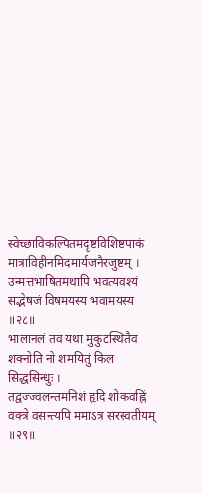स्वेच्छाविकल्पितमदृष्टविशिष्टपाकं
मात्राविहीनमिदमार्यजनैरजुष्टम् ।
उन्मत्तभाषितमथापि भवत्यवश्यं
सद्भेषजं विषमयस्य भवामयस्य ॥२८॥
भालानलं तव यथा मुकुटस्थितैव
शक्नोति नो शमयितुं किल सिद्धसिन्धुः ।
तद्वज्ज्वलन्तमनिशं हृदि शोकवह्निं
वक्त्रे वसन्त्यपि ममाऽत्र सरस्वतीयम् ॥२९॥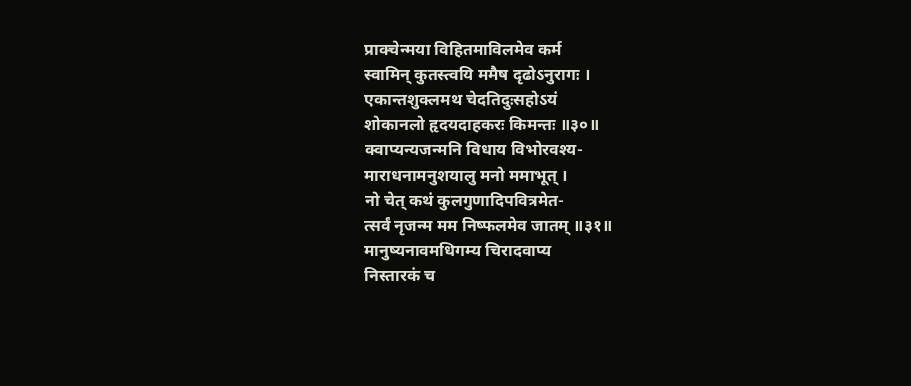प्राक्चेन्मया विहितमाविलमेव कर्म
स्वामिन् कुतस्त्वयि ममैष दृढोऽनुरागः ।
एकान्तशुक्लमथ चेदतिदुःसहोऽयं
शोकानलो हृदयदाहकरः किमन्तः ॥३०॥
क्वाप्यन्यजन्मनि विधाय विभोरवश्य-
माराधनामनुशयालु मनो ममाभूत् ।
नो चेत् कथं कुलगुणादिपवित्रमेत-
त्सर्वं नृजन्म मम निष्फलमेव जातम् ॥३१॥
मानुष्यनावमधिगम्य चिरादवाप्य
निस्तारकं च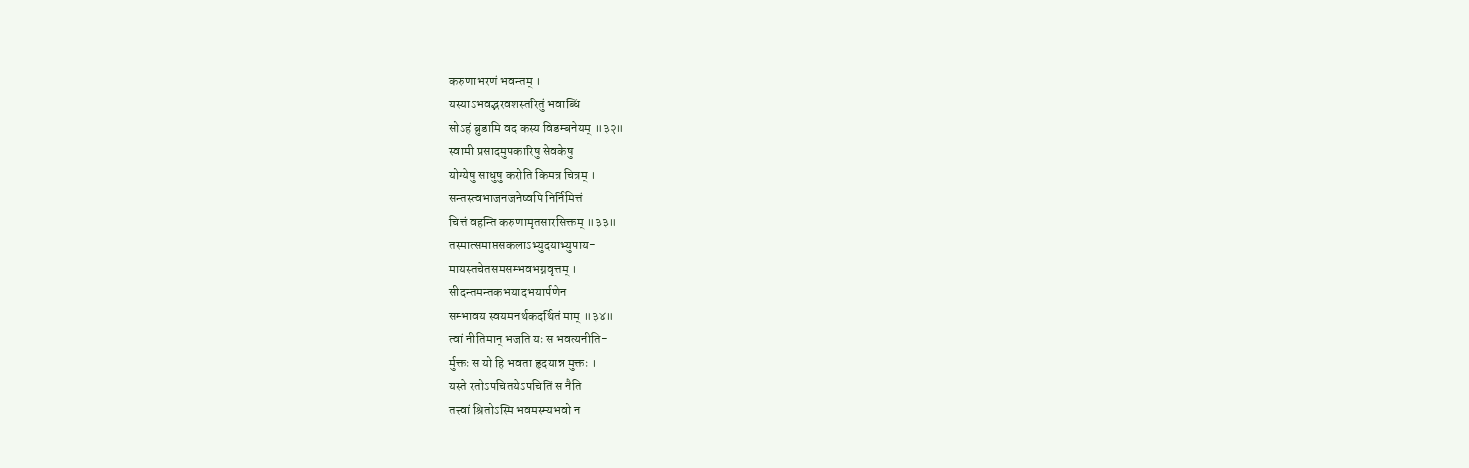करुणाभरणं भवन्तम् ।
यस्याऽभवद्भरवशस्तरितुं भवाब्धिं
सोऽहं ब्रुडामि वद कस्य विडम्बनेयम् ॥३२॥
स्वामी प्रसादमुपकारिषु सेवकेषु
योग्येषु साधुषु करोति किमत्र चित्रम् ।
सन्तस्त्वभाजनजनेष्वपि निर्निमित्तं
चित्तं वहन्ति करुणामृतसारसिक्तम् ॥३३॥
तस्मात्समाप्तसकलाऽभ्युदयाभ्युपाय-
मायस्तचेतसमसम्भवभग्नवृत्तम् ।
सीदन्तमन्तकभयादभयार्पणेन
सम्भावय स्वयमनर्थकदर्थितं माम् ॥३४॥
त्वां नीतिमान् भजति यः स भवत्यनीति-
र्मुक्तः स यो हि भवता हृदयान्न मुक्तः ।
यस्ते रतोऽपचितयेऽपचितिं स नैति
तत्त्वां श्रितोऽस्मि भवमस्म्यभवो न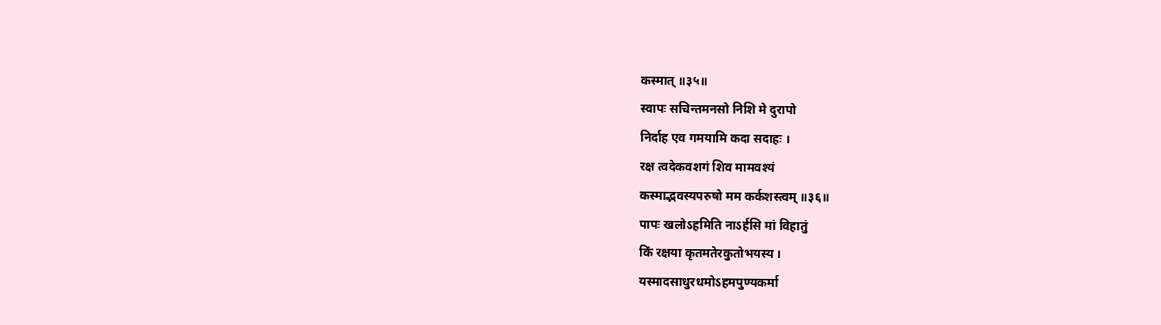कस्मात् ॥३५॥
स्वापः सचिन्तमनसो निशि मे दुरापो
निर्दाह एव गमयामि कदा सदाहः ।
रक्ष त्वदेकवशगं शिव मामवश्यं
कस्माद्भवस्यपरुषो मम कर्कशस्त्वम् ॥३६॥
पापः खलोऽहमिति नाऽर्हसि मां विहातुं
किं रक्षया कृतमतेरकुतोभयस्य ।
यस्मादसाधुरधमोऽहमपुण्यकर्मा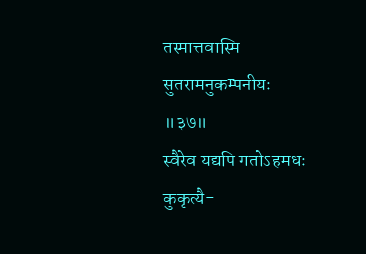तस्मात्तवास्मि सुतरामनुकम्पनीयः ॥३७॥
स्वैरेव यद्यपि गतोऽहमधः कुकृत्यै-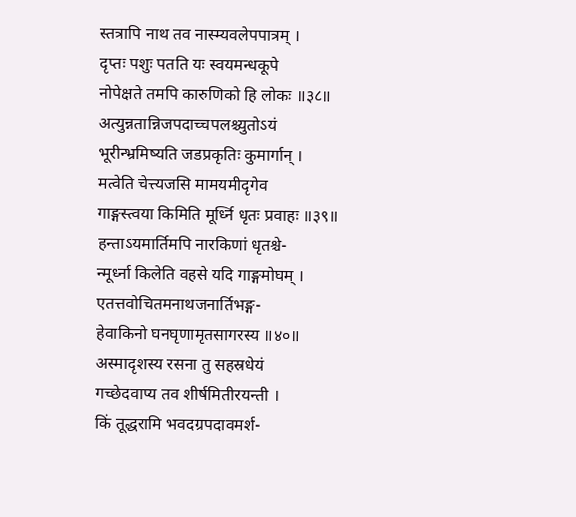स्तत्रापि नाथ तव नास्म्यवलेपपात्रम् ।
दृप्तः पशुः पतति यः स्वयमन्धकूपे
नोपेक्षते तमपि कारुणिको हि लोकः ॥३८॥
अत्युन्नतान्निजपदाच्चपलश्च्युतोऽयं
भूरीन्भ्रमिष्यति जडप्रकृतिः कुमार्गान् ।
मत्वेति चेत्त्यजसि मामयमीदृगेव
गाङ्गस्त्वया किमिति मूर्ध्नि धृतः प्रवाहः ॥३९॥
हन्ताऽयमार्तिमपि नारकिणां धृतश्चे-
न्मूर्ध्ना किलेति वहसे यदि गाङ्गमोघम् ।
एतत्तवोचितमनाथजनार्तिभङ्ग-
हेवाकिनो घनघृणामृतसागरस्य ॥४०॥
अस्मादृशस्य रसना तु सहस्रधेयं
गच्छेदवाप्य तव शीर्षमितीरयन्ती ।
किं तूद्धरामि भवदग्रपदावमर्श-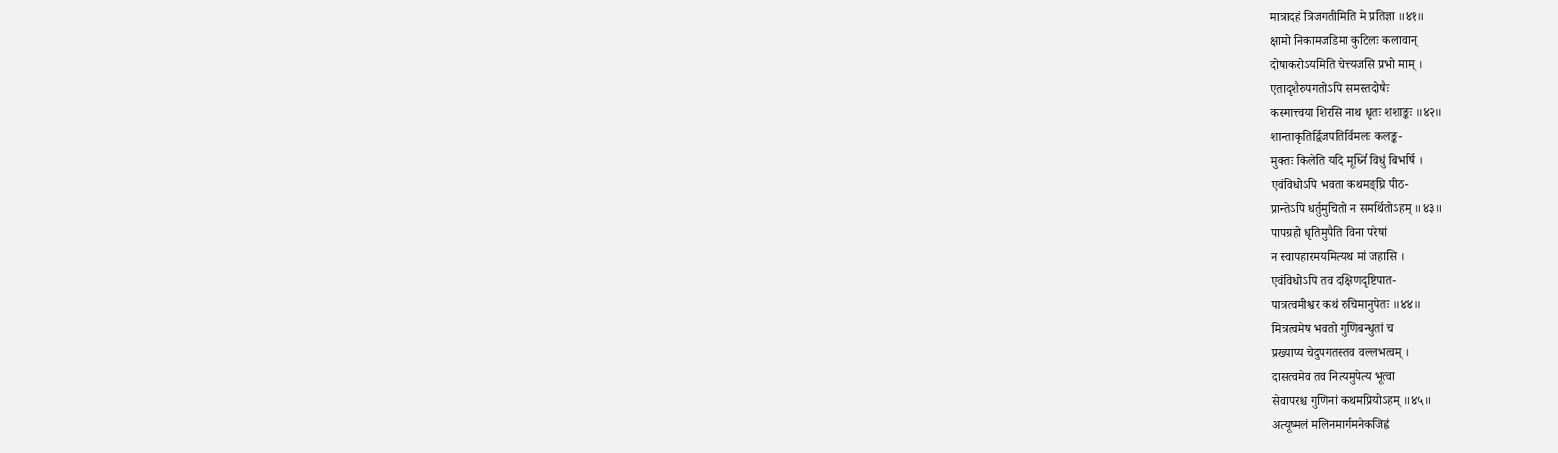मात्रादहं त्रिजगतीमिति मे प्रतिज्ञा ॥४१॥
क्षामो निकामजडिमा कुटिलः कलावान्
दोषाकरोऽयमिति चेत्त्यजसि प्रभो माम् ।
एतादृशैरुपगतोऽपि समस्तदोषैः
कस्मात्त्वया शिरसि नाथ धृतः शशाङ्कः ॥४२॥
शान्ताकृतिर्द्विजपतिर्विमलः कलङ्क-
मुक्तः किलेति यदि मूर्ध्नि विधुं बिभर्षि ।
एवंविधोऽपि भवता कथमङ्घ्रि पीठ-
प्रान्तेऽपि धर्तुमुचितो न समर्थितोऽहम् ॥४३॥
पापग्रहो धृतिमुपैति विना परेषां
न स्वापहारमयमित्यथ मां जहासि ।
एवंविधोऽपि तव दक्षिणदृष्टिपात-
पात्रत्वमीश्वर कथं रुचिमानुपेतः ॥४४॥
मित्रत्वमेष भवतो गुणिबन्धुतां च
प्रख्याप्य चेदुपगतस्तव वल्लभत्वम् ।
दासत्वमेव तव नित्यमुपेत्य भूत्वा
सेवापरश्च गुणिनां कथमप्रियोऽहम् ॥४५॥
अत्यूष्मलं मलिनमार्गमनेकजिह्वं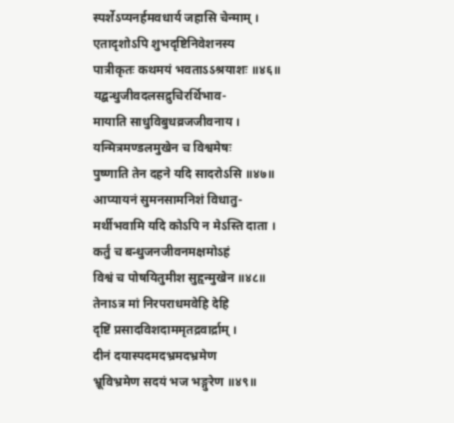स्पर्शेऽप्यनर्हमवधार्य जहासि चेन्माम् ।
एतादृशोऽपि शुभदृष्टिनिवेशनस्य
पात्रीकृतः कथमयं भवताऽऽश्रयाशः ॥४६॥
यद्बन्धुजीवदलसद्रुचिरर्थिभाव-
मायाति साधुविबुधव्रजजीवनाय ।
यन्मित्रमण्डलमुखेन च विश्वमेषः
पुष्णाति तेन दहने यदि सादरोऽसि ॥४७॥
आप्यायनं सुमनसामनिशं विधातु-
मर्थीभवामि यदि कोऽपि न मेऽस्ति दाता ।
कर्तुं च बन्धुजनजीवनमक्षमोऽहं
विश्वं च पोषयितुमीश सुहृन्मुखेन ॥४८॥
तेनाऽत्र मां निरपराधमवेहि देहि
दृष्टिं प्रसादविशदाममृतद्रवार्द्राम् ।
दीनं दयास्पदमदभ्रमदभ्रमेण
भ्रूविभ्रमेण सदयं भज भङ्गुरेण ॥४९॥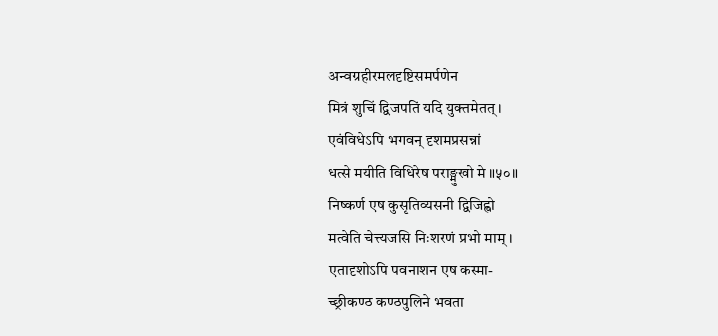अन्वग्रहीरमलदृष्टिसमर्पणेन
मित्रं शुचिं द्विजपतिं यदि युक्तमेतत् ।
एवंविधेऽपि भगवन् दृशमप्रसन्नां
धत्से मयीति विधिरेष पराङ्मुखो मे ॥५०॥
निष्कर्ण एष कुसृतिव्यसनी द्विजिह्वो
मत्वेति चेत्त्यजसि निःशरणं प्रभो माम् ।
एतादृशोऽपि पवनाशन एष कस्मा-
च्छ्रीकण्ठ कण्ठपुलिने भवता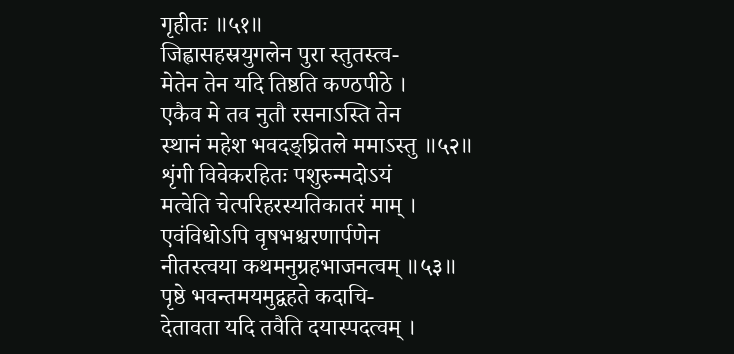गृहीतः ॥५१॥
जिह्वासहस्रयुगलेन पुरा स्तुतस्त्व-
मेतेन तेन यदि तिष्ठति कण्ठपीठे ।
एकैव मे तव नुतौ रसनाऽस्ति तेन
स्थानं महेश भवदङ्घ्रितले ममाऽस्तु ॥५२॥
शृंगी विवेकरहितः पशुरुन्मदोऽयं
मत्वेति चेत्परिहरस्यतिकातरं माम् ।
एवंविधोऽपि वृषभश्चरणार्पणेन
नीतस्त्वया कथमनुग्रहभाजनत्वम् ॥५३॥
पृष्ठे भवन्तमयमुद्वहते कदाचि-
देतावता यदि तवैति दयास्पदत्वम् ।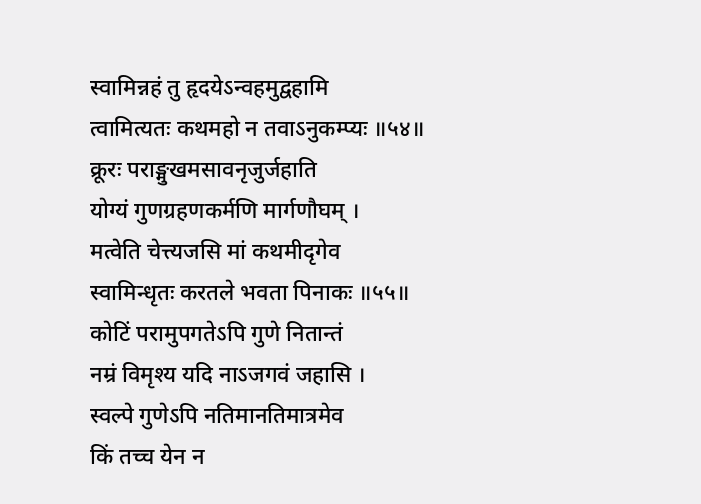स्वामिन्नहं तु हृदयेऽन्वहमुद्वहामि
त्वामित्यतः कथमहो न तवाऽनुकम्प्यः ॥५४॥
क्रूरः पराङ्मुखमसावनृजुर्जहाति
योग्यं गुणग्रहणकर्मणि मार्गणौघम् ।
मत्वेति चेत्त्यजसि मां कथमीदृगेव
स्वामिन्धृतः करतले भवता पिनाकः ॥५५॥
कोटिं परामुपगतेऽपि गुणे नितान्तं
नम्रं विमृश्य यदि नाऽजगवं जहासि ।
स्वल्पे गुणेऽपि नतिमानतिमात्रमेव
किं तच्च येन न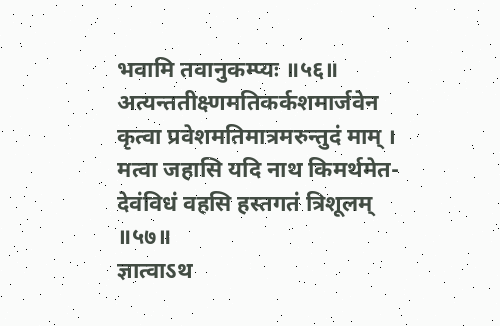भवामि तवानुकम्प्यः ॥५६॥
अत्यन्ततीक्ष्णमतिकर्कशमार्जवेन
कृत्वा प्रवेशमतिमात्रमरुन्तुदं माम् ।
मत्वा जहासि यदि नाथ किमर्थमेत-
देवंविधं वहसि हस्तगतं त्रिशूलम् ॥५७॥
ज्ञात्वाऽथ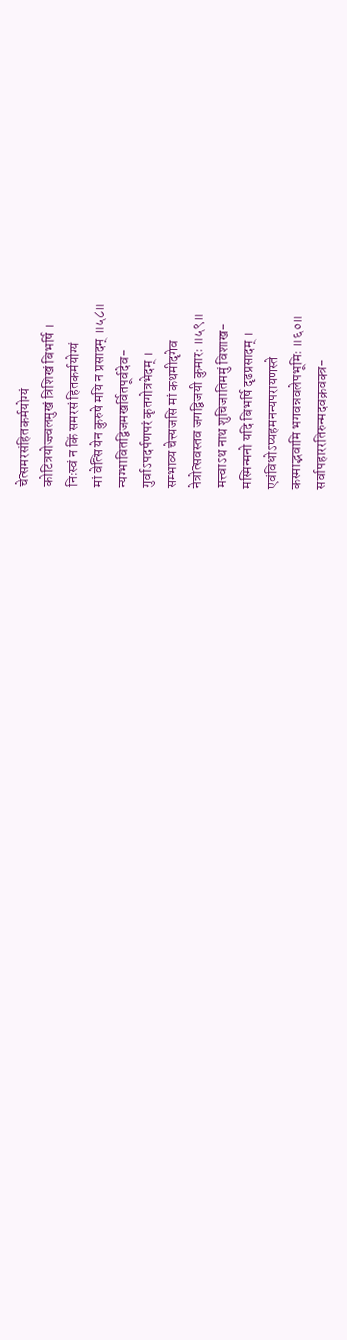चेत्समरसंहितकर्मयोग्यं
कोटित्रयोज्ज्वलमुखं त्रिशिखं बिभर्षि ।
निःस्वं न किं समरसं हितकर्मयोग्यं
मां वेत्सि येन कुरुषे मयि न प्रसादम् ॥५८॥
न्यग्भावितद्विजमखर्वितपूर्वदेव-
गुर्वाऽपदर्पणपरं कृतगोत्रभेदम् ।
सम्भाव्य चेत्त्यजसि मां कथमीदृगेव
नेत्रोत्सवस्तव जगद्विजयी कुमारः ॥५९॥
मत्त्वाऽथ नाथ शुचिजातिममुं विशाख-
मस्मिन्मनो यदि बिभर्षि दृढप्रसादम् ।
एवंविधोऽप्यहमनन्यपरायणस्ते
कस्माद्भवामि भगवन्नवलेपभूमिः ॥६०॥
सर्वापहाररतिरुन्मदवक्रवक्त्र-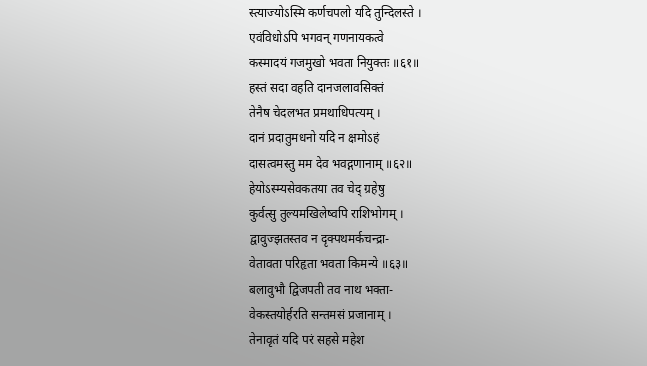स्त्याज्योऽस्मि कर्णचपलो यदि तुन्दिलस्ते ।
एवंविधोऽपि भगवन् गणनायकत्वे
कस्मादयं गजमुखो भवता नियुक्तः ॥६१॥
हस्तं सदा वहति दानजलावसिक्तं
तेनैष चेदलभत प्रमथाधिपत्यम् ।
दानं प्रदातुमधनो यदि न क्षमोऽहं
दासत्वमस्तु मम देव भवद्गणानाम् ॥६२॥
हेयोऽस्म्यसेवकतया तव चेद् ग्रहेषु
कुर्वत्सु तुल्यमखिलेष्वपि राशिभोगम् ।
द्वावुज्झतस्तव न दृक्पथमर्कचन्द्रा-
वेतावता परिहृता भवता किमन्ये ॥६३॥
बलावुभौ द्विजपती तव नाथ भक्ता-
वेकस्तयोर्हरति सन्तमसं प्रजानाम् ।
तेनावृतं यदि परं सहसे महेश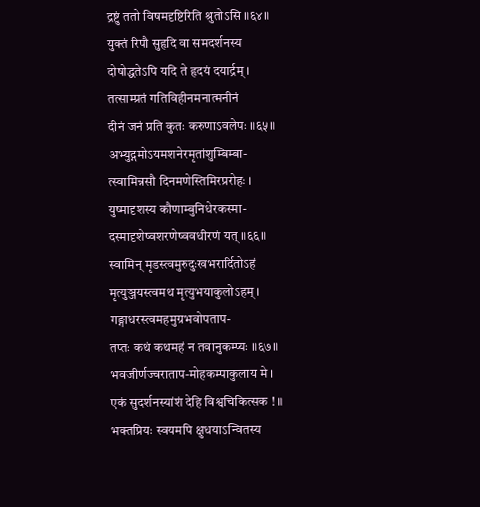द्रष्टुं ततो विषमदृष्टिरिति श्रुतोऽसि ॥६४॥
युक्तं रिपौ सुहृदि वा समदर्शनस्य
दोषोद्धतेऽपि यदि ते हृदयं दयार्द्रम् ।
तत्साम्प्रतं गतिविहीनमनात्मनीनं
दीनं जनं प्रति कुतः करुणाऽवलेपः ॥६५॥
अभ्युद्गमोऽयमशनेरमृतांशुम्बिम्बा-
त्स्वामिन्नसौ दिनमणेस्तिमिरप्ररोहः ।
युष्मादृशस्य कौणाम्बुनिधेरकस्मा-
दस्मादृशेष्वशरणेष्ववधीरणं यत् ॥६६॥
स्वामिन् मृडस्त्वमुरुदुःखभरार्दितोऽहं
मृत्युञ्जयस्त्वमथ मृत्युभयाकुलोऽहम् ।
गङ्गाधरस्त्वमहमुग्रभवोपताप-
तप्तः कथं कथमहं न तवानुकम्प्यः ॥६७॥
भवजीर्णज्वराताप-मोहकम्पाकुलाय मे ।
एकं सुदर्शनस्यांशं देहि विश्वचिकित्सक ! ॥
भक्तप्रियः स्वयमपि क्षुधयाऽन्वितस्य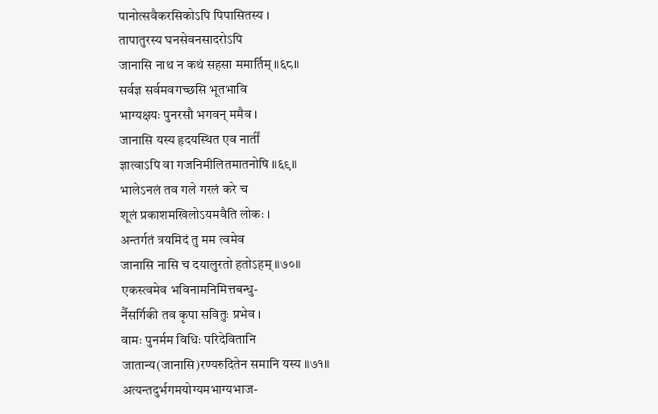पानोत्सवैकरसिकोऽपि पिपासितस्य ।
तापातुरस्य घनसेवनसादरोऽपि
जानासि नाथ न कथं सहसा ममार्तिम् ॥६८॥
सर्वज्ञ सर्वमवगच्छसि भूतभावि
भाग्यक्षयः पुनरसौ भगवन् ममैव ।
जानासि यस्य हृदयस्थित एव नार्तीं
ज्ञात्वाऽपि वा गजनिमीलितमातनोषि ॥६९॥
भालेऽनलं तव गले गरलं करे च
शूलं प्रकाशमखिलोऽयमवैति लोकः ।
अन्तर्गतं त्रयमिदं तु मम त्वमेव
जानासि नासि च दयालुरतो हतोऽहम् ॥७०॥
एकस्त्वमेव भविनामनिमित्तबन्धु-
र्नैसर्गिकी तव कृपा सवितुः प्रभेव ।
वामः पुनर्मम विधिः परिदेवितानि
जातान्य(जानासि)रण्यरुदितेन समानि यस्य ॥७१॥
अत्यन्तदुर्भगमयोग्यमभाग्यभाज-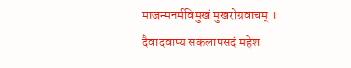माजन्मनर्मविमुखं मुखरोग्रवाचम् ।
दैवादवाप्य सकलापसदं महेश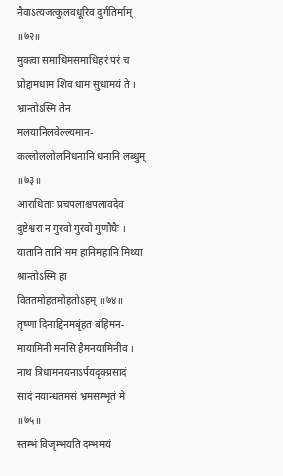नैवाऽत्यजत्कुलवधूरिव दुर्गतिर्माम् ॥७२॥
मुक्त्वा समाधिमसमाधिहरं परं च
प्रोद्दामधाम शिव धाम सुधामयं ते ।
भ्रान्तोऽस्मि तेन मलयानिलवेल्ल्यमान-
कल्लोललोलनिधनानि धनानि लब्धुम् ॥७३॥
आराधिताः प्रचपलाश्चपलावदेव
दुष्टेश्वरा न गुरवो गुरवो गुणौघैः ।
यातानि तानि मम हानिमहानि मिथ्या
श्रान्तोऽस्मि हा विततमोहतमोहतोऽहम् ॥७४॥
तृष्णा दिनाद्दिनमबृंहत बंहिमन-
मायामिनी मनसि हैमनयामिनीव ।
नाथ त्रिधामनयनाऽर्पयदृक्प्रसादं
सादं नयान्धतमसं भ्रमसम्भृतं मे ॥७५॥
स्तम्भं विजृम्भयति दम्भमयं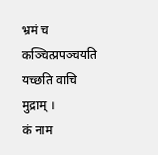भ्रमं च
कञ्चित्प्रपञ्चयति यच्छति वाचि मुद्राम् ।
कं नाम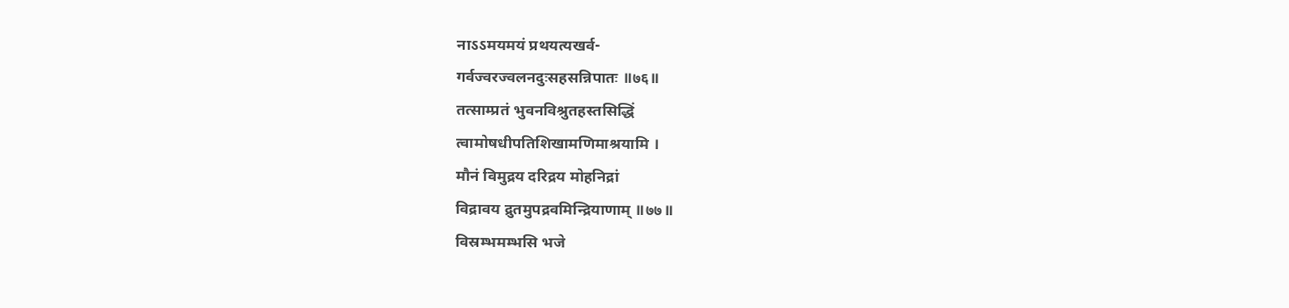नाऽऽमयमयं प्रथयत्यखर्व-
गर्वज्वरज्वलनदुःसहसन्निपातः ॥७६॥
तत्साम्प्रतं भुवनविश्रुतहस्तसिद्धिं
त्वामोषधीपतिशिखामणिमाश्रयामि ।
मौनं विमुद्रय दरिद्रय मोहनिद्रां
विद्रावय द्रुतमुपद्रवमिन्द्रियाणाम् ॥७७॥
विस्रम्भमम्भसि भजे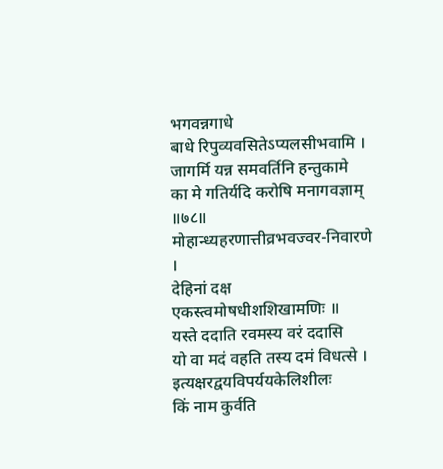भगवन्नगाधे
बाधे रिपुव्यवसितेऽप्यलसीभवामि ।
जागर्मि यन्न समवर्तिनि हन्तुकामे
का मे गतिर्यदि करोषि मनागवज्ञाम् ॥७८॥
मोहान्ध्यहरणात्तीव्रभवज्वर-निवारणे ।
देहिनां दक्ष एकस्त्वमोषधीशशिखामणिः ॥
यस्ते ददाति रवमस्य वरं ददासि
यो वा मदं वहति तस्य दमं विधत्से ।
इत्यक्षरद्वयविपर्ययकेलिशीलः
किं नाम कुर्वति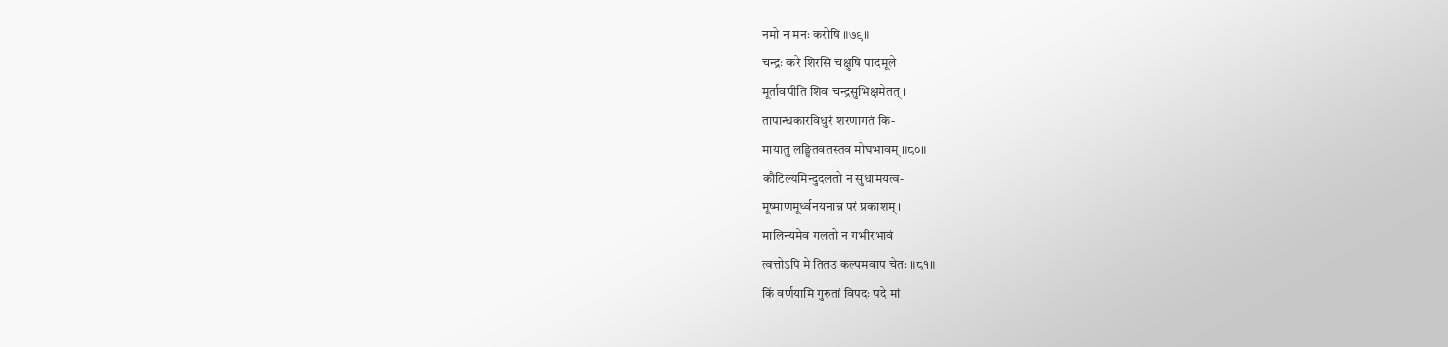नमो न मनः करोषि ॥७९॥
चन्द्रः करे शिरसि चक्षुषि पादमूले
मूर्तावपीति शिव चन्द्रसुभिक्षमेतत् ।
तापान्धकारविधुरं शरणागतं कि-
मायातु लङ्घितवतस्तव मोघभावम् ॥८०॥
कौटिल्यमिन्दुदलतो न सुधामयत्व-
मूष्माणमूर्ध्वनयनान्न परं प्रकाशम् ।
मालिन्यमेव गलतो न गभीरभावं
त्वत्तोऽपि मे तितउ कल्पमवाप चेतः ॥८१॥
किं वर्णयामि गुरुतां विपदः पदे मां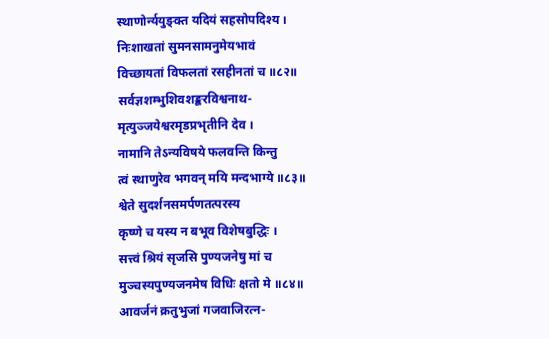स्थाणोर्न्ययुङ्क्त यदियं सहसोपदिश्य ।
निःशाखतां सुमनसामनुमेयभावं
विच्छायतां विफलतां रसहीनतां च ॥८२॥
सर्वज्ञशम्भुशिवशङ्करविश्वनाथ-
मृत्युञ्जयेश्वरमृडप्रभृतीनि देव ।
नामानि तेऽन्यविषये फलवन्ति किन्तु
त्वं स्थाणुरेव भगवन् मयि मन्दभाग्ये ॥८३॥
श्वेते सुदर्शनसमर्पणतत्परस्य
कृष्णे च यस्य न बभूव विशेषबुद्धिः ।
सत्त्वं श्रियं सृजसि पुण्यजनेषु मां च
मुञ्चस्यपुण्यजनमेष विधिः क्षतो मे ॥८४॥
आवर्जनं क्रतुभुजां गजवाजिरत्न-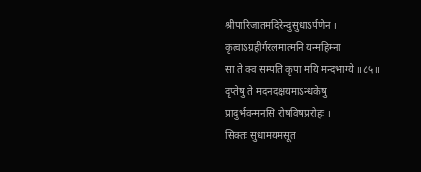श्रीपारिजातमदिरेन्दुसुधाऽर्पणेन ।
कृत्वाऽग्रहीर्गरलमात्मनि यन्महिम्ना
सा ते क्व सम्पति कृपा मयि मन्दभाग्ये ॥८५॥
दृप्तेषु ते मदनदक्षयमाऽन्धकेषु
प्रादुर्भवन्मनसि रोषविषप्ररोहः ।
सिक्तः सुधामयमसूत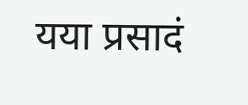यया प्रसादं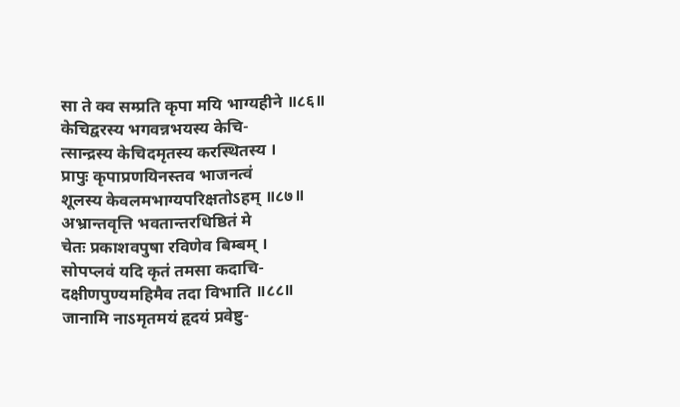सा ते क्व सम्प्रति कृपा मयि भाग्यहीने ॥८६॥
केचिद्वरस्य भगवन्नभयस्य केचि-
त्सान्द्रस्य केचिदमृतस्य करस्थितस्य ।
प्रापुः कृपाप्रणयिनस्तव भाजनत्वं
शूलस्य केवलमभाग्यपरिक्षतोऽहम् ॥८७॥
अभ्रान्तवृत्ति भवतान्तरधिष्ठितं मे
चेतः प्रकाशवपुषा रविणेव बिम्बम् ।
सोपप्लवं यदि कृतं तमसा कदाचि-
दक्षीणपुण्यमहिमैव तदा विभाति ॥८८॥
जानामि नाऽमृतमयं हृदयं प्रवेष्टु-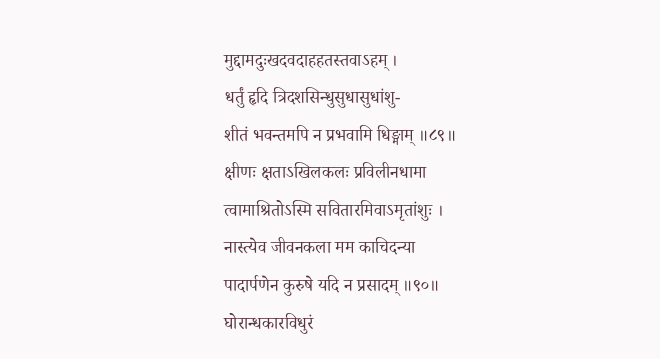मुद्दामदुःखदवदाहहतस्तवाऽहम् ।
धर्तुं हृदि त्रिदशसिन्धुसुधासुधांशु-
शीतं भवन्तमपि न प्रभवामि धिङ्माम् ॥८९॥
क्षीणः क्षताऽखिलकलः प्रविलीनधामा
त्वामाश्रितोऽस्मि सवितारमिवाऽमृतांशुः ।
नास्त्येव जीवनकला मम काचिदन्या
पादार्पणेन कुरुषे यदि न प्रसादम् ॥९०॥
घोरान्धकारविधुरं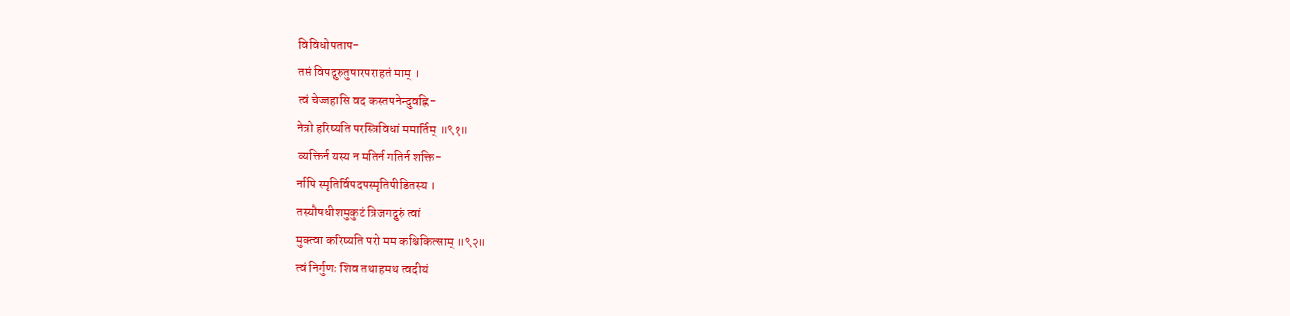विविधोपताप-
तप्तं विपद्गुरुतुषारपराहतं माम् ।
त्वं चेज्जहासि वद कस्तपनेन्दुवह्नि-
नेत्रो हरिष्यति परस्त्रिविधां ममार्तिम् ॥९१॥
व्यक्तिर्न यस्य न मतिर्न गतिर्न शक्ति-
र्नापि स्मृतिर्विपदपस्मृतिपीडितस्य ।
तस्यौषधीशमुकुटं त्रिजगद्गुरुं त्वां
मुक्त्वा करिष्यति परो मम कश्चिकित्साम् ॥९२॥
त्वं निर्गुणः शिव तथाहमथ त्वदीयं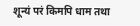शून्यं परं किमपि धाम तथा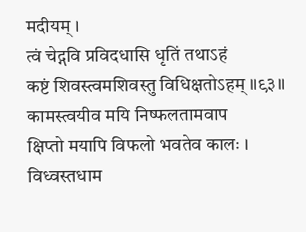मदीयम् ।
त्वं चेद्गवि प्रविदधासि धृतिं तथाऽहं
कष्टं शिवस्त्वमशिवस्तु विधिक्षतोऽहम् ॥९३॥
कामस्त्वयीव मयि निष्फलतामवाप
क्षिप्तो मयापि विफलो भवतेव कालः ।
विध्वस्तधाम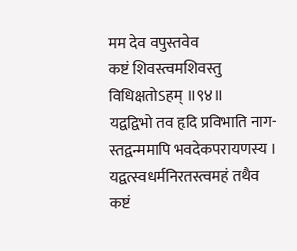मम देव वपुस्तवेव
कष्टं शिवस्त्वमशिवस्तु विधिक्षतोऽहम् ॥९४॥
यद्वद्विभो तव हृदि प्रविभाति नाग-
स्तद्वन्ममापि भवदेकपरायणस्य ।
यद्वत्स्वधर्मनिरतस्त्वमहं तथैव
कष्टं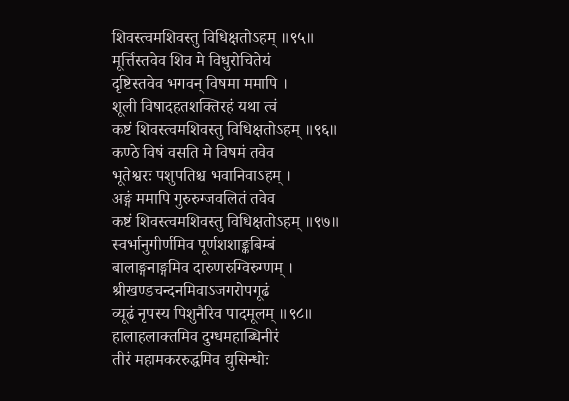शिवस्त्वमशिवस्तु विधिक्षतोऽहम् ॥९५॥
मूर्त्तिस्तवेव शिव मे विधुरोचितेयं
दृष्टिस्तवेव भगवन् विषमा ममापि ।
शूली विषादहतशक्तिरहं यथा त्वं
कष्टं शिवस्त्वमशिवस्तु विधिक्षतोऽहम् ॥९६॥
कण्ठे विषं वसति मे विषमं तवेव
भूतेश्वरः पशुपतिश्च भवानिवाऽहम् ।
अङ्गं ममापि गुरुरुग्जवलितं तवेव
कष्टं शिवस्त्वमशिवस्तु विधिक्षतोऽहम् ॥९७॥
स्वर्भानुगीर्णमिव पूर्णशशाङ्कबिम्बं
बालाङ्गनाङ्गमिव दारुणरुग्विरुग्णम् ।
श्रीखण्डचन्दनमिवाऽजगरोपगूढं
व्यूढं नृपस्य पिशुनैरिव पादमूलम् ॥९८॥
हालाहलाक्तमिव दुग्धमहाब्धिनीरं
तीरं महामकररुद्धमिव द्युसिन्धोः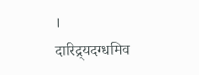।
दारिद्र्यदग्धमिव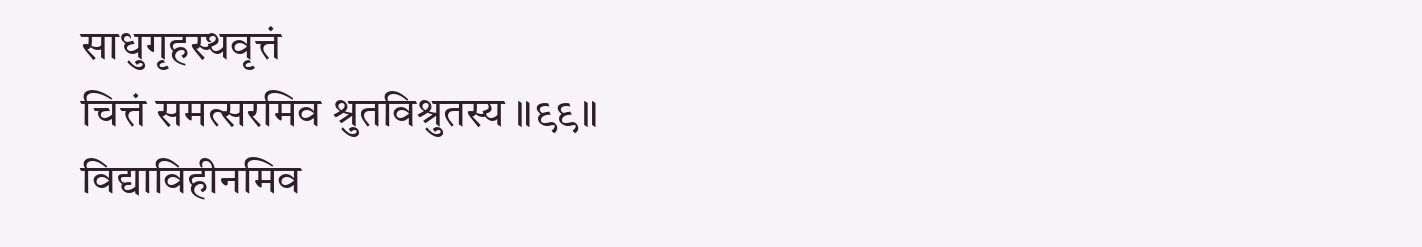साधुगृहस्थवृत्तं
चित्तं समत्सरमिव श्रुतविश्रुतस्य ॥९९॥
विद्याविहीनमिव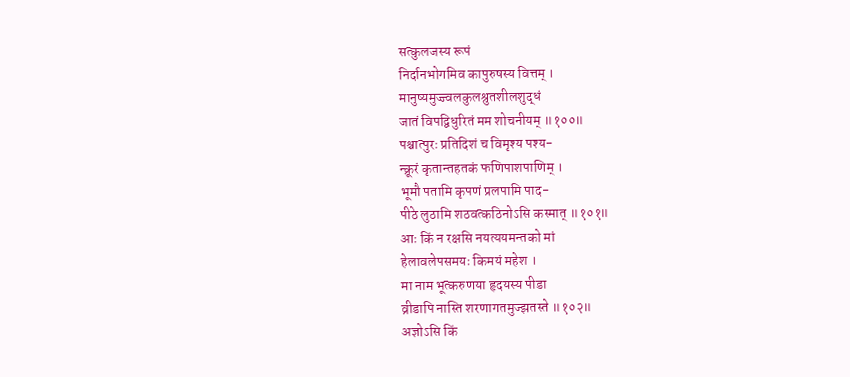सत्कुलजस्य रूपं
निर्दानभोगमिव कापुरुषस्य वित्तम् ।
मानुष्यमुज्ज्वलकुलश्रुतशीलशुद्धं
जातं विपद्विधुरितं मम शोचनीयम् ॥१००॥
पश्चात्पुरः प्रतिदिशं च विमृश्य पश्य-
न्क्रूरं कृतान्तहतकं फणिपाशपाणिम् ।
भूमौ पतामि कृपणं प्रलपामि पाद-
पीठे लुठामि शठवत्कठिनोऽसि कस्मात् ॥१०१॥
आः किं न रक्षसि नयत्ययमन्तको मां
हेलावलेपसमयः किमयं महेश ।
मा नाम भूत्करुणया हृदयस्य पीडा
व्रीडापि नास्ति शरणागतमुज्झतस्ते ॥१०२॥
अज्ञोऽसि किं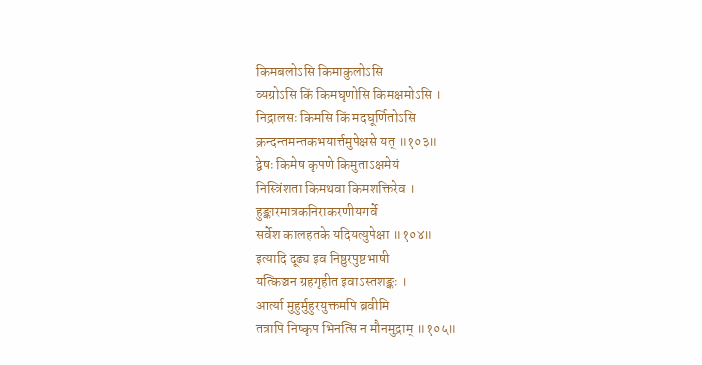किमबलोऽसि किमाकुलोऽसि
व्यग्रोऽसि किं किमघृणोसि किमक्षमोऽसि ।
निद्रालसः किमसि किं मदघूर्णितोऽसि
क्रन्दन्तमन्तकभयार्त्तमुपेक्षसे यत् ॥१०३॥
द्वेषः किमेष कृपणे किमुताऽक्षमेयं
निस्त्रिंशता किमथवा किमशक्तिरेव ।
हुङ्कारमात्रकनिराकरणीयगर्वे
सर्वेश कालहतके यदियत्युपेक्षा ॥१०४॥
इत्यादि दूढ्य इव निष्ठुरपुष्टभाषी
यत्किञ्चन ग्रहगृहीत इवाऽस्तशङ्कः ।
आर्त्या मुहुर्मुहुरयुक्तमपि ब्रवीमि
तत्रापि निष्कृप भिनत्सि न मौनमुद्राम् ॥१०५॥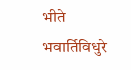भीते भवार्तिविधुरे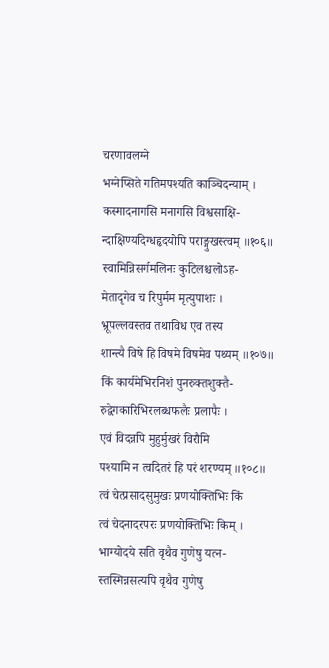चरणावलग्ने
भग्नेप्सिते गतिमपश्यति काञ्चिदन्याम् ।
कस्मादनागसि मनागसि विश्वसाक्षि-
न्दाक्षिण्यदिग्धहृदयोपि पराङ्मुखस्त्वम् ॥१०६॥
स्वामिन्निसर्गमलिनः कुटिलश्चलोऽह-
मेतादृगेव च रिपुर्मम मृत्युपाशः ।
भ्रूपल्लवस्तव तथाविध एव तस्य
शान्त्यै विषे हि विषमे विषमेव पथ्यम् ॥१०७॥
किं कार्यमेभिरनिशं पुनरुक्तशुक्तै-
रुद्वेगकारिभिरलब्धफलैः प्रलापैः ।
एवं विदन्नपि मुहुर्मुखरं विरौमि
पश्यामि न त्वदितरं हि परं शरण्यम् ॥१०८॥
त्वं चेत्प्रसादसुमुखः प्रणयोक्तिभिः किं
त्वं चेदनादरपरः प्रणयोक्तिभिः किम् ।
भाग्योदये सति वृथैव गुणेषु यत्न-
स्तस्मिन्नसत्यपि वृथैव गुणेषु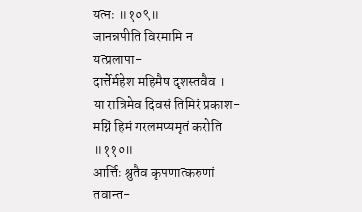यत्नः ॥१०९॥
जानन्नपीति विरमामि न यत्प्रलापा-
दार्त्तेर्महेश महिमैष दृशस्तवैव ।
या रात्रिमेव दिवसं तिमिरं प्रकाश-
मग्निं हिमं गरलमप्यमृतं करोति ॥११०॥
आर्त्तिः श्रुतैव कृपणात्करुणां तवान्त-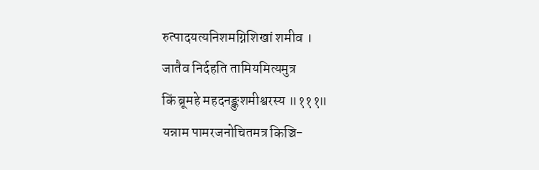रुत्पादयत्यनिशमग्निशिखां शमीव ।
जातैव निर्दहति तामियमित्यमुत्र
किं ब्रूमहे महदनङ्कुशमीश्वरस्य ॥१११॥
यन्नाम पामरजनोचितमत्र किञ्चि-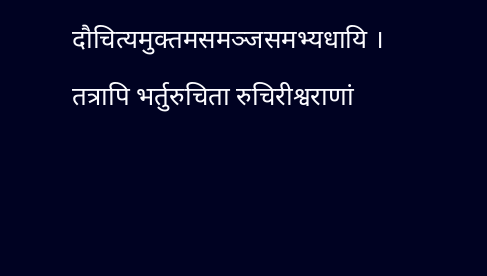दौचित्यमुक्तमसमञ्जसमभ्यधायि ।
तत्रापि भर्तुरुचिता रुचिरीश्वराणां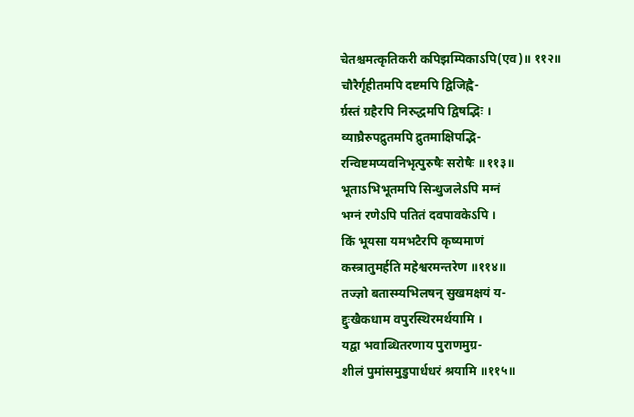चेतश्चमत्कृतिकरी कपिझम्पिकाऽपि(एव)॥ ११२॥
चौरैर्गृहीतमपि दष्टमपि द्विजिह्वै-
र्ग्रस्तं ग्रहैरपि निरुद्धमपि द्विषद्भिः ।
व्याघ्रैरुपद्रुतमपि द्रुतमाक्षिपद्भि-
रन्विष्टमप्यवनिभृत्पुरुषैः सरोषैः ॥११३॥
भूताऽभिभूतमपि सिन्धुजलेऽपि मग्नं
भग्नं रणेऽपि पतितं दवपावकेऽपि ।
किं भूयसा यमभटैरपि कृष्यमाणं
कस्त्रातुमर्हति महेश्वरमन्तरेण ॥११४॥
तज्ज्ञो बतास्म्यभिलषन् सुखमक्षयं य-
द्दुःखैकधाम वपुरस्थिरमर्थयामि ।
यद्वा भवाब्धितरणाय पुराणमुग्र-
शीलं पुमांसमुडुपार्धधरं श्रयामि ॥११५॥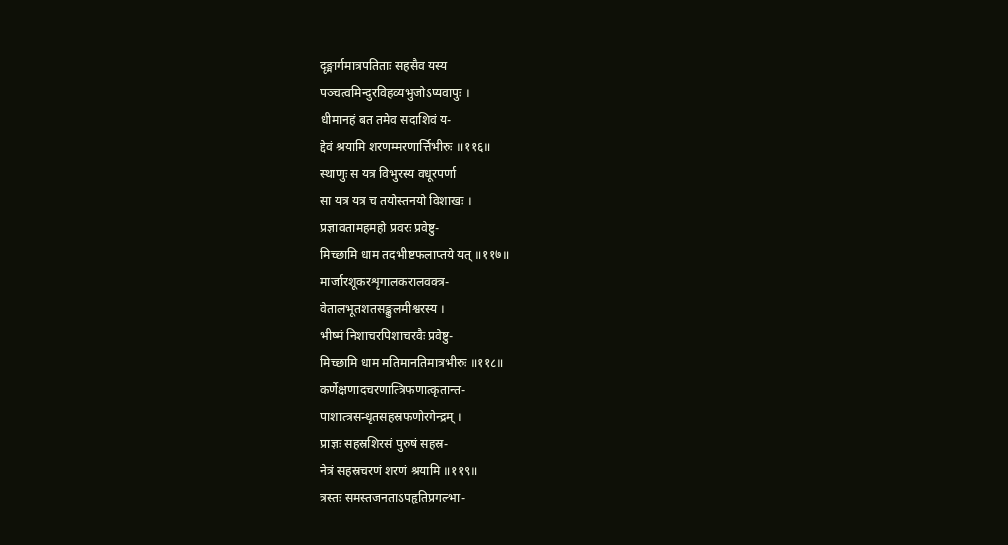दृङ्मार्गमात्रपतिताः सहसैव यस्य
पञ्चत्वमिन्दुरविहव्यभुजोऽप्यवापुः ।
धीमानहं बत तमेव सदाशिवं य-
द्देवं श्रयामि शरणम्मरणार्त्तिभीरुः ॥११६॥
स्थाणुः स यत्र विभुरस्य वधूरपर्णा
सा यत्र यत्र च तयोस्तनयो विशाखः ।
प्रज्ञावतामहमहो प्रवरः प्रवेष्टु-
मिच्छामि धाम तदभीष्टफलाप्तये यत् ॥११७॥
मार्जारशूकरशृगालकरालवक्त्र-
वेतालभूतशतसङ्कुलमीश्वरस्य ।
भीष्मं निशाचरपिशाचरवैः प्रवेष्टु-
मिच्छामि धाम मतिमानतिमात्रभीरुः ॥११८॥
कर्णेक्षणादचरणात्त्रिफणात्कृतान्त-
पाशात्त्रसन्धृतसहस्रफणोरगेन्द्रम् ।
प्राज्ञः सहस्रशिरसं पुरुषं सहस्र-
नेत्रं सहस्रचरणं शरणं श्रयामि ॥११९॥
त्रस्तः समस्तजनताऽपहृतिप्रगल्भा-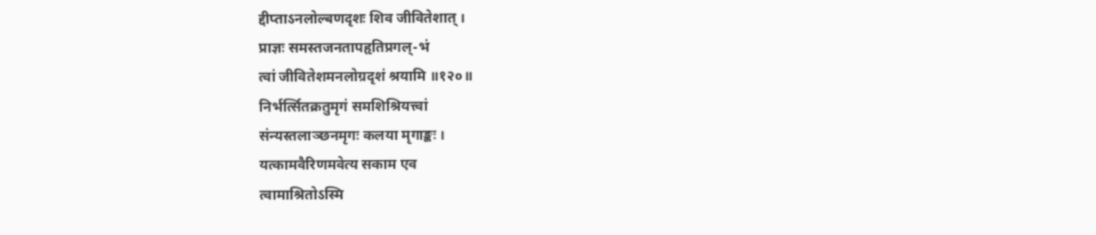द्दीप्ताऽनलोल्बणदृशः शिव जीवितेशात् ।
प्राज्ञः समस्तजनतापहृतिप्रगल्-भं
त्वां जीवितेशमनलोग्रदृशं श्रयामि ॥१२०॥
निर्भर्त्सितक्रतुमृगं समशिश्रियत्त्वां
संन्यस्तलाञ्छनमृगः कलया मृगाङ्कः ।
यत्कामवैरिणमवेत्य सकाम एव
त्वामाश्रितोऽस्मि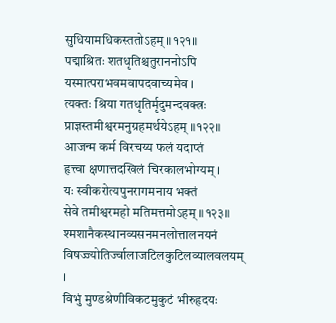सुधियामधिकस्ततोऽहम् ॥१२१॥
पद्माश्रितः शतधृतिश्चतुराननोऽपि
यस्मात्पराभवमवापदवाच्यमेव ।
त्यक्तः श्रिया गतधृतिर्मृदुमन्दवक्त्रः
प्राज्ञस्तमीश्वरमनुग्रहमर्थयेऽहम् ॥१२२॥
आजन्म कर्म विरचय्य फलं यदाप्तं
हृत्त्वा क्षणात्तदखिलं चिरकालभोग्यम् ।
यः स्वीकरोत्यपुनरागमनाय भक्तं
सेवे तमीश्वरमहो मतिमत्तमोऽहम् ॥१२३॥
श्मशानैकस्थानव्यसनमनलोत्तालनयनं
विषज्ज्योतिर्ज्वालाजटिलकुटिलव्यालवलयम् ।
विभुं मुण्डश्रेणीविकटमुकुटं भीरुहृदयः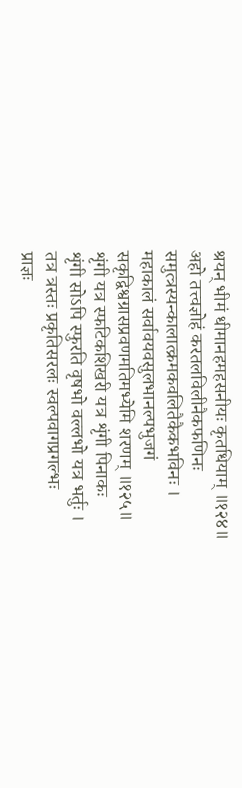श्रयन् भीमं धीमानहमहसनीयः कृतधियाम् ॥१२४॥
अहो तत्त्वज्ञोहं करतलविलीनैकफणिनः
समुत्त्रस्यन्कालात्क्रमकवलितैकैकभविनः ।
महाकालं सर्वावयवसुलभानल्पभुजगं
सकृद्विश्वग्रासप्रवणमतिमभ्येमि शरणम् ॥१२५॥
शृंगी यत्र स्फटिकशिखरी यत्र शृंगी पिनाकः
शृंगी सोऽपि स्फुरति वृषभो वल्लभो यत्र भर्तुः ।
तत्र त्रस्तः प्रकृतिसरलः स्वल्पवागप्रगल्भः
प्राज्ञः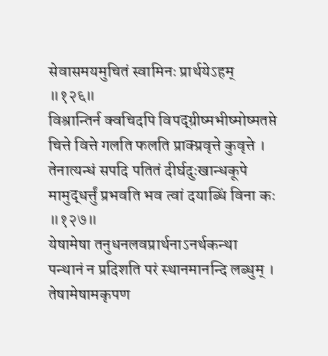सेवासमयमुचितं स्वामिनः प्रार्थयेऽहम् ॥१२६॥
विश्रान्तिर्न क्वचिदपि विपद्ग्रीष्मभीष्मोष्मतप्ते
चित्ते वित्ते गलति फलति प्राक्प्रवृत्ते कुवृत्ते ।
तेनात्यन्धं सपदि पतितं दीर्घदुःखान्धकूपे
मामुद्धर्त्तुं प्रभवति भव त्वां दयाब्धिं विना कः ॥१२७॥
येषामेषा तनुधनलवप्रार्थनाऽनर्थकन्था
पन्थानं न प्रदिशति परं स्थानमानन्दि लब्धुम् ।
तेषामेषामकृपण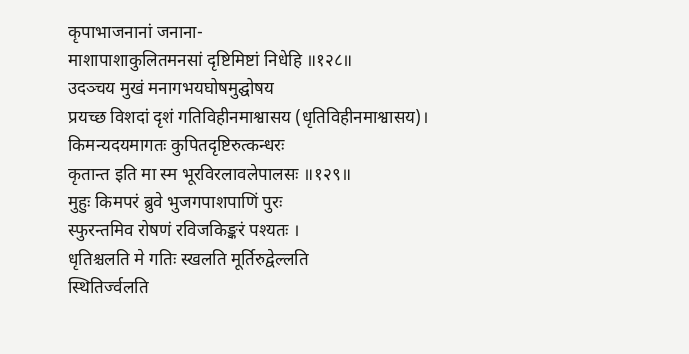कृपाभाजनानां जनाना-
माशापाशाकुलितमनसां दृष्टिमिष्टां निधेहि ॥१२८॥
उदञ्चय मुखं मनागभयघोषमुद्घोषय
प्रयच्छ विशदां दृशं गतिविहीनमाश्वासय (धृतिविहीनमाश्वासय)।
किमन्यदयमागतः कुपितदृष्टिरुत्कन्धरः
कृतान्त इति मा स्म भूरविरलावलेपालसः ॥१२९॥
मुहुः किमपरं ब्रुवे भुजगपाशपाणिं पुरः
स्फुरन्तमिव रोषणं रविजकिङ्करं पश्यतः ।
धृतिश्चलति मे गतिः स्खलति मूर्तिरुद्वेल्लति
स्थितिर्ज्वलति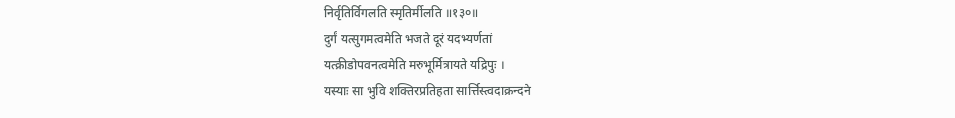निर्वृतिर्विगलति स्मृतिर्मीलति ॥१३०॥
दुर्गं यत्सुगमत्वमेति भजते दूरं यदभ्यर्णतां
यत्क्रीडोपवनत्वमेति मरुभूर्मित्रायते यद्रिपुः ।
यस्याः सा भुवि शक्तिरप्रतिहता सार्त्तिस्त्वदाक्रन्दने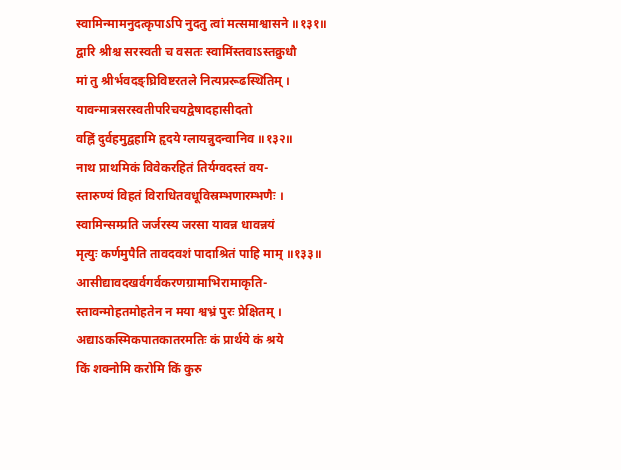स्वामिन्मामनुदत्कृपाऽपि नुदतु त्वां मत्समाश्वासने ॥१३१॥
द्वारि श्रीश्च सरस्वती च वसतः स्वामिंस्तवाऽस्तक्रुधौ
मां तु श्रीर्भवदङ्घ्रिविष्टरतले नित्यप्ररूढस्थितिम् ।
यावन्मात्रसरस्वतीपरिचयद्वेषादहासीदतो
वह्निं दुर्वहमुद्वहामि हृदये ग्लायन्नुदन्वानिव ॥१३२॥
नाथ प्राथमिकं विवेकरहितं तिर्यग्वदस्तं वय-
स्तारुण्यं विहतं विराधितवधूविस्रम्भणारम्भणैः ।
स्वामिन्सम्प्रति जर्जरस्य जरसा यावन्न धावन्नयं
मृत्युः कर्णमुपैति तावदवशं पादाश्रितं पाहि माम् ॥१३३॥
आसीद्यावदखर्वगर्वकरणग्रामाभिरामाकृति-
स्तावन्मोहतमोहतेन न मया श्वभ्रं पुरः प्रेक्षितम् ।
अद्याऽकस्मिकपातकातरमतिः कं प्रार्थये कं श्रये
किं शक्नोमि करोमि किं कुरु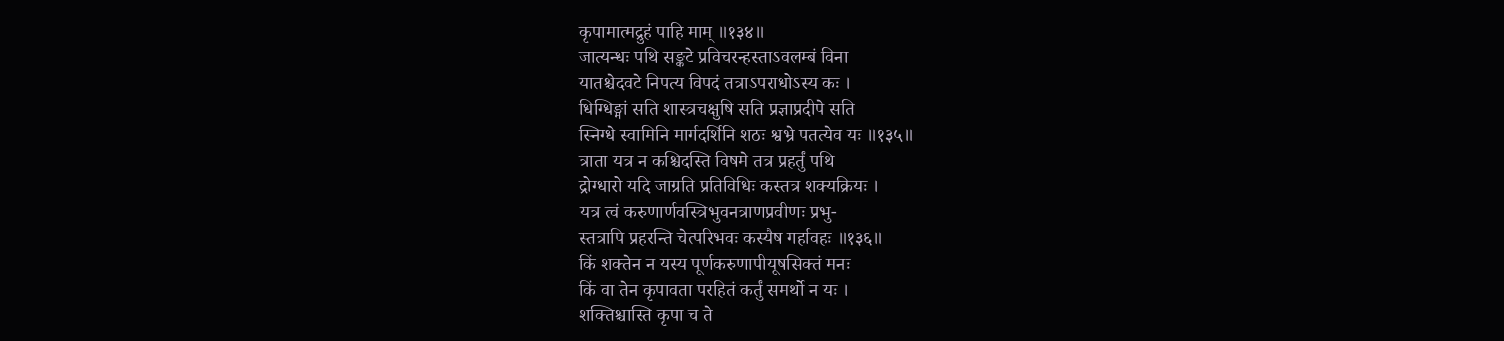कृपामात्मद्रुहं पाहि माम् ॥१३४॥
जात्यन्धः पथि सङ्कटे प्रविचरन्हस्ताऽवलम्बं विना
यातश्चेदवटे निपत्य विपदं तत्राऽपराधोऽस्य कः ।
धिग्धिङ्मां सति शास्त्रचक्षुषि सति प्रज्ञाप्रदीपे सति
स्निग्धे स्वामिनि मार्गदर्शिनि शठः श्वभ्रे पतत्येव यः ॥१३५॥
त्राता यत्र न कश्चिदस्ति विषमे तत्र प्रहर्तुं पथि
द्रोग्धारो यदि जाग्रति प्रतिविधिः कस्तत्र शक्यक्रियः ।
यत्र त्वं करुणार्णवस्त्रिभुवनत्राणप्रवीणः प्रभु-
स्तत्रापि प्रहरन्ति चेत्परिभवः कस्यैष गर्हावहः ॥१३६॥
किं शक्तेन न यस्य पूर्णकरुणापीयूषसिक्तं मनः
किं वा तेन कृपावता परहितं कर्तुं समर्थो न यः ।
शक्तिश्चास्ति कृपा च ते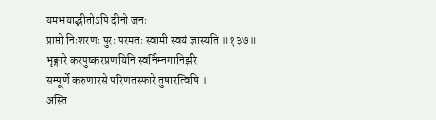यमभयाद्भीतोऽपि दीनो जनः
प्राप्तो निःशरणः पुरः परमतः स्वामी स्वयं ज्ञास्यति ॥१३७॥
भृङ्गारे करपुष्करप्रणयिनि स्वर्निम्नगानिर्झरे
सम्पूर्णे करुणारसे परिणतस्फारे तुषारत्विषि ।
अस्ति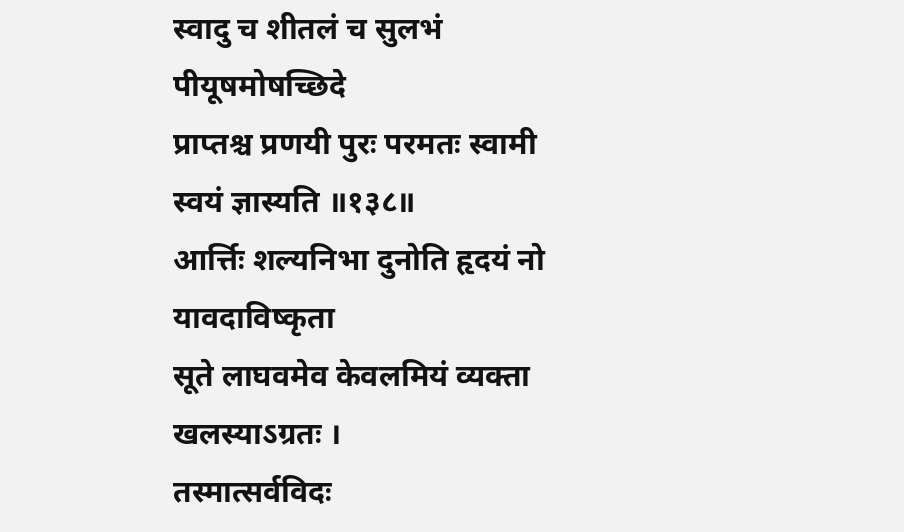स्वादु च शीतलं च सुलभं पीयूषमोषच्छिदे
प्राप्तश्च प्रणयी पुरः परमतः स्वामी स्वयं ज्ञास्यति ॥१३८॥
आर्त्तिः शल्यनिभा दुनोति हृदयं नो यावदाविष्कृता
सूते लाघवमेव केवलमियं व्यक्ता खलस्याऽग्रतः ।
तस्मात्सर्वविदः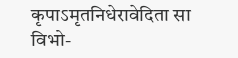कृपाऽमृतनिधेरावेदिता सा विभो-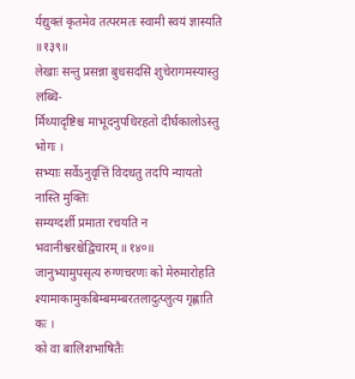र्यद्युक्तं कृतमेव तत्परमतः स्वामी स्वयं ज्ञास्यति ॥१३९॥
लेखाः सन्तु प्रसन्ना बुधसदसि शुचेरागमस्यास्तु लब्धि-
र्मिथ्यादृष्टिश्च माभूदनुपधिरहतो दीर्घकालोऽस्तु भोगः ।
सभ्याः सर्वेऽनुवृत्तिं विदधतु तदपि न्यायतो नास्ति मुक्तिः
सम्यग्दर्शी प्रमाता रचयति न भवानीश्वरश्चेद्विचारम् ॥१४०॥
जानुभ्यामुपसृत्य रुग्णचरणः को मेरुमारोहति
श्यामाकामुकबिम्बमम्बरतलादुत्प्लुत्य गृह्णाति कः ।
को वा बालिशभाषितैः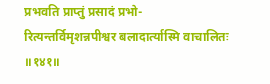प्रभवति प्राप्तुं प्रसादं प्रभो-
रित्यन्तर्विमृशन्नपीश्वर बलादार्त्यास्मि वाचालितः ॥१४१॥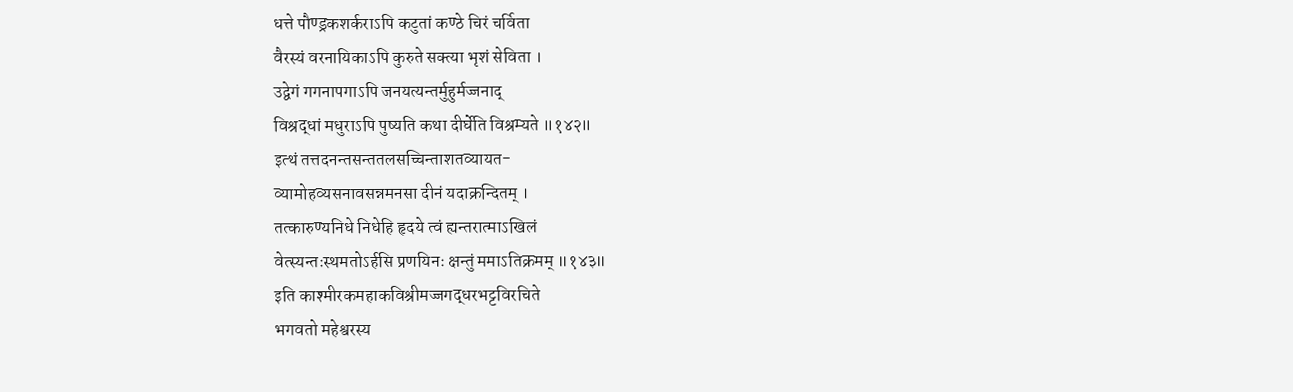धत्ते पौण्ड्रकशर्कराऽपि कटुतां कण्ठे चिरं चर्विता
वैरस्यं वरनायिकाऽपि कुरुते सक्त्या भृशं सेविता ।
उद्वेगं गगनापगाऽपि जनयत्यन्तर्मुहुर्मज्जनाद्
विश्रद्धां मधुराऽपि पुष्यति कथा दीर्घेति विश्रम्यते ॥१४२॥
इत्थं तत्तदनन्तसन्ततलसच्चिन्ताशतव्यायत-
व्यामोहव्यसनावसन्नमनसा दीनं यदाक्रन्दितम् ।
तत्कारुण्यनिधे निधेहि हृदये त्वं ह्यन्तरात्माऽखिलं
वेत्स्यन्तःस्थमतोऽर्हसि प्रणयिनः क्षन्तुं ममाऽतिक्रमम् ॥१४३॥
इति काश्मीरकमहाकविश्रीमज्जगद्धरभट्टविरचिते
भगवतो महेश्वरस्य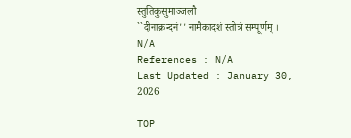स्तुतिकुसुमाञ्जलौ
``दीनाक्रन्दनं'' नामैकादशं स्तोत्रं सम्पूर्णम् ।
N/A
References : N/A
Last Updated : January 30, 2026

TOP